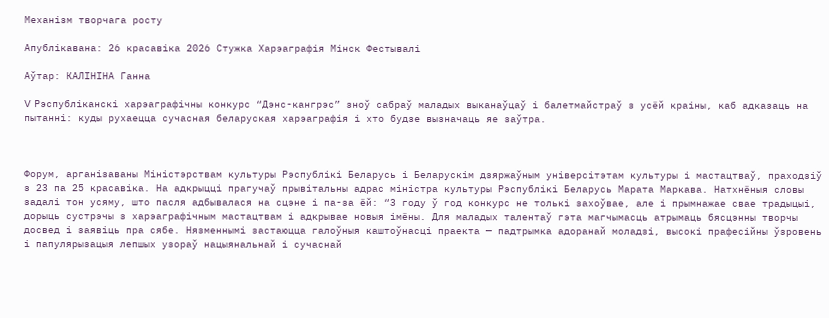Механізм творчага росту

Апублiкавана: 26 красавiка 2026 Стужка Харэаграфія Мінск Фестывалі

Аўтар: КАЛІНІНА Ганна

V Рэспубліканскі харэаграфічны конкурс “Дэнс-кангрэс” зноў сабраў маладых выканаўцаў і балетмайстраў з усёй краіны, каб адказаць на пытанні: куды рухаецца сучасная беларуская харэаграфія і хто будзе вызначаць яе заўтра.



Форум, арганізаваны Міністэрствам культуры Рэспублікі Беларусь і Беларускім дзяржаўным універсітэтам культуры і мастацтваў, праходзіў з 23 па 25 красавіка. На адкрыцці прагучаў прывітальны адрас міністра культуры Рэспублікі Беларусь Марата Маркава. Натхнёныя словы задалі тон усяму, што пасля адбывалася на сцэне і па-за ёй: “З году ў год конкурс не толькі захоўвае, але і прымнажае свае традыцыі, дорыць сустрэчы з харэаграфічным мастацтвам і адкрывае новыя імёны. Для маладых талентаў гэта магчымасць атрымаць бясцэнны творчы досвед і заявіць пра сябе. Нязменнымі застаюцца галоўныя каштоўнасці праекта — падтрымка адоранай моладзі, высокі прафесійны ўзровень і папулярызацыя лепшых узораў нацыянальнай і сучаснай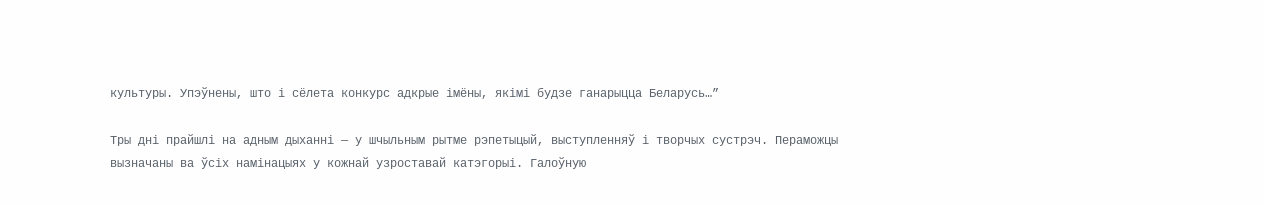культуры. Упэўнены, што і сёлета конкурс адкрые імёны, якімі будзе ганарыцца Беларусь…”

Тры дні прайшлі на адным дыханні — у шчыльным рытме рэпетыцый, выступленняў і творчых сустрэч. Пераможцы вызначаны ва ўсіх намінацыях у кожнай узроставай катэгорыі. Галоўную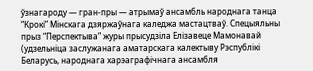ўзнагароду — гран-пры — атрымаў ансамбль народнага танца “Крокі” Мінскага дзяржаўнага каледжа мастацтваў. Спецыяльны прыз “Перспектыва” журы прысудзіла Елізавеце Мамонавай (удзельніца заслужанага аматарскага калектыву Рэспублікі Беларусь, народнага харэаграфічнага ансамбля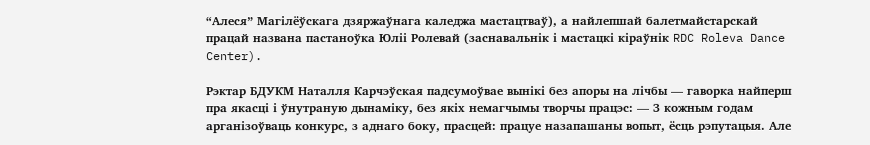“Алеся” Магілёўскага дзяржаўнага каледжа мастацтваў), а найлепшай балетмайстарскай працай названа пастаноўка Юліі Ролевай (заснавальнік і мастацкі кіраўнік RDC Roleva Dance Center).

Рэктар БДУКМ Наталля Карчэўская падсумоўвае вынікі без апоры на лічбы — гаворка найперш пра якасці і ўнутраную дынаміку, без якіх немагчымы творчы працэс: — З кожным годам арганізоўваць конкурс, з аднаго боку, прасцей: працуе назапашаны вопыт, ёсць рэпутацыя. Але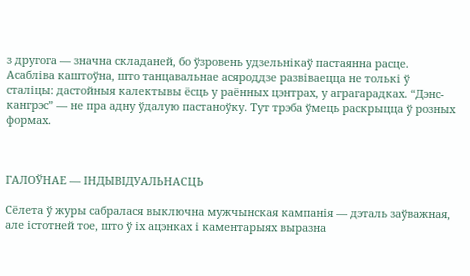з другога — значна складаней, бо ўзровень удзельнікаў пастаянна расце. Асабліва каштоўна, што танцавальнае асяроддзе развіваецца не толькі ў сталіцы: дастойныя калектывы ёсць у раённых цэнтрах, у аграгарадках. “Дэнс-кангрэс” — не пра адну ўдалую пастаноўку. Тут трэба ўмець раскрыцца ў розных формах.



ГАЛОЎНАЕ — ІНДЫВІДУАЛЬНАСЦЬ

Сёлета ў журы сабралася выключна мужчынская кампанія — дэталь заўважная, але істотней тое, што ў іх ацэнках і каментарыях выразна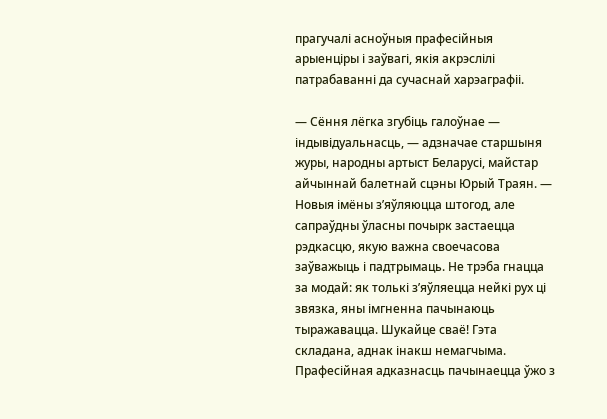прагучалі асноўныя прафесійныя арыенціры і заўвагі, якія акрэслілі патрабаванні да сучаснай харэаграфіі.

— Сёння лёгка згубіць галоўнае — індывідуальнасць, — адзначае старшыня журы, народны артыст Беларусі, майстар айчыннай балетнай сцэны Юрый Траян. — Новыя імёны з’яўляюцца штогод, але сапраўдны ўласны почырк застаецца рэдкасцю, якую важна своечасова заўважыць і падтрымаць. Не трэба гнацца за модай: як толькі з’яўляецца нейкі рух ці звязка, яны імгненна пачынаюць тыражавацца. Шукайце сваё! Гэта складана, аднак інакш немагчыма. Прафесійная адказнасць пачынаецца ўжо з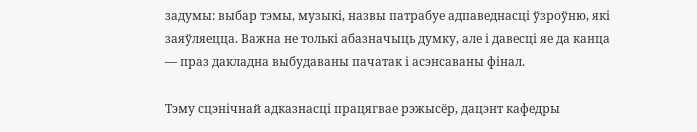задумы: выбар тэмы, музыкі, назвы патрабуе адпаведнасці ўзроўню, які заяўляецца. Важна не толькі абазначыць думку, але і давесці яе да канца — праз дакладна выбудаваны пачатак і асэнсаваны фінал.

Тэму сцэнічнай адказнасці працягвае рэжысёр, дацэнт кафедры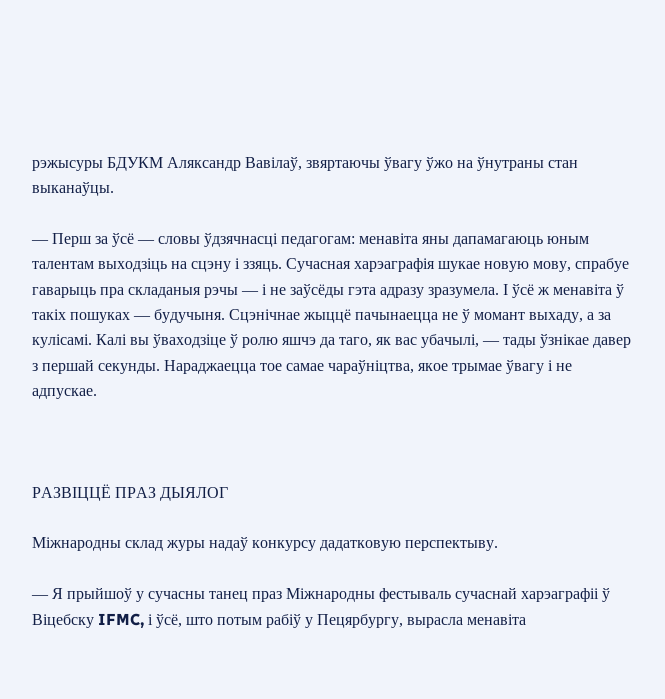рэжысуры БДУКМ Аляксандр Вавілаў, звяртаючы ўвагу ўжо на ўнутраны стан выканаўцы.

— Перш за ўсё — словы ўдзячнасці педагогам: менавіта яны дапамагаюць юным талентам выходзіць на сцэну і ззяць. Сучасная харэаграфія шукае новую мову, спрабуе гаварыць пра складаныя рэчы — і не заўсёды гэта адразу зразумела. І ўсё ж менавіта ў такіх пошуках — будучыня. Сцэнічнае жыццё пачынаецца не ў момант выхаду, а за кулісамі. Калі вы ўваходзіце ў ролю яшчэ да таго, як вас убачылі, — тады ўзнікае давер з першай секунды. Нараджаецца тое самае чараўніцтва, якое трымае ўвагу і не адпускае.



РАЗВІЦЦЁ ПРАЗ ДЫЯЛОГ

Міжнародны склад журы надаў конкурсу дадатковую перспектыву.

— Я прыйшоў у сучасны танец праз Міжнародны фестываль сучаснай харэаграфіі ў Віцебску IFMC, і ўсё, што потым рабіў у Пецярбургу, вырасла менавіта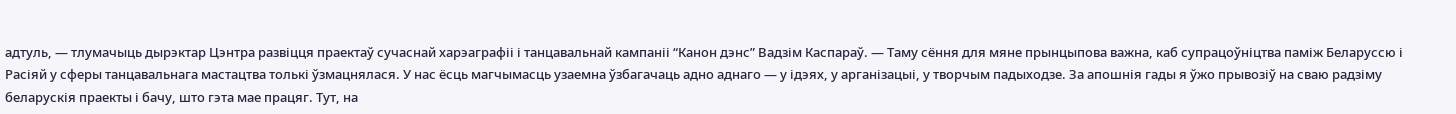адтуль, — тлумачыць дырэктар Цэнтра развіцця праектаў сучаснай харэаграфіі і танцавальнай кампаніі “Канон дэнс” Вадзім Каспараў. — Таму сёння для мяне прынцыпова важна, каб супрацоўніцтва паміж Беларуссю і Расіяй у сферы танцавальнага мастацтва толькі ўзмацнялася. У нас ёсць магчымасць узаемна ўзбагачаць адно аднаго — у ідэях, у арганізацыі, у творчым падыходзе. За апошнія гады я ўжо прывозіў на сваю радзіму беларускія праекты і бачу, што гэта мае працяг. Тут, на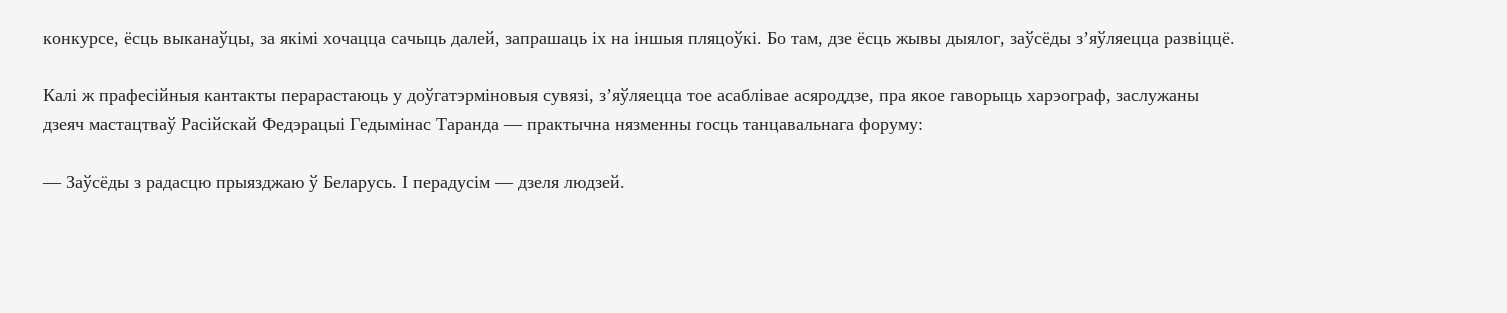конкурсе, ёсць выканаўцы, за якімі хочацца сачыць далей, запрашаць іх на іншыя пляцоўкі. Бо там, дзе ёсць жывы дыялог, заўсёды з’яўляецца развіццё.

Калі ж прафесійныя кантакты перарастаюць у доўгатэрміновыя сувязі, з’яўляецца тое асаблівае асяроддзе, пра якое гаворыць харэограф, заслужаны дзеяч мастацтваў Расійскай Федэрацыі Гедымінас Таранда — практычна нязменны госць танцавальнага форуму:

— Заўсёды з радасцю прыязджаю ў Беларусь. І перадусім — дзеля людзей.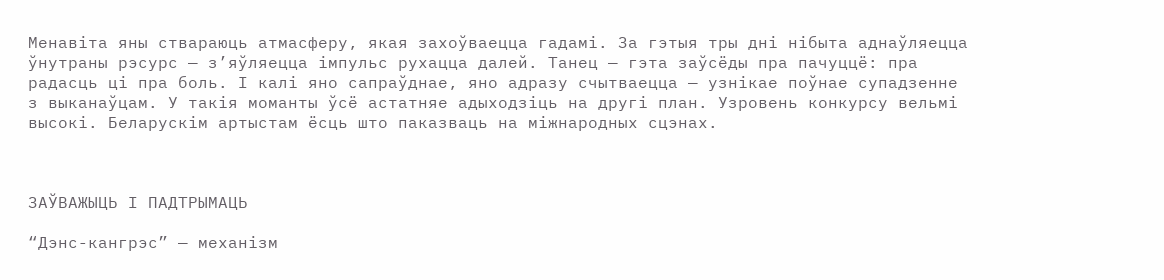Менавіта яны ствараюць атмасферу, якая захоўваецца гадамі. За гэтыя тры дні нібыта аднаўляецца ўнутраны рэсурс — з’яўляецца імпульс рухацца далей. Танец — гэта заўсёды пра пачуццё: пра радасць ці пра боль. І калі яно сапраўднае, яно адразу счытваецца — узнікае поўнае супадзенне з выканаўцам. У такія моманты ўсё астатняе адыходзіць на другі план. Узровень конкурсу вельмі высокі. Беларускім артыстам ёсць што паказваць на міжнародных сцэнах.



ЗАЎВАЖЫЦЬ І ПАДТРЫМАЦЬ

“Дэнс-кангрэс” — механізм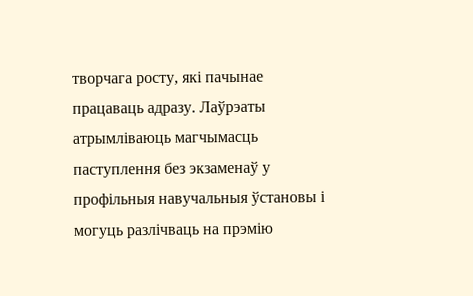творчага росту, які пачынае працаваць адразу. Лаўрэаты атрымліваюць магчымасць паступлення без экзаменаў у профільныя навучальныя ўстановы і могуць разлічваць на прэмію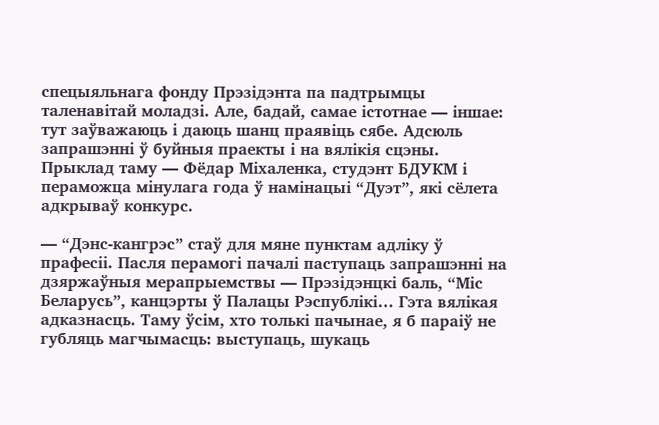спецыяльнага фонду Прэзідэнта па падтрымцы таленавітай моладзі. Але, бадай, самае істотнае — іншае: тут заўважаюць і даюць шанц праявіць сябе. Адсюль запрашэнні ў буйныя праекты і на вялікія сцэны. Прыклад таму — Фёдар Міхаленка, студэнт БДУКМ і пераможца мінулага года ў намінацыі “Дуэт”, які сёлета адкрываў конкурс.

— “Дэнс-кангрэс” стаў для мяне пунктам адліку ў прафесіі. Пасля перамогі пачалі паступаць запрашэнні на дзяржаўныя мерапрыемствы — Прэзідэнцкі баль, “Міс Беларусь”, канцэрты ў Палацы Рэспублікі… Гэта вялікая адказнасць. Таму ўсім, хто толькі пачынае, я б параіў не губляць магчымасць: выступаць, шукаць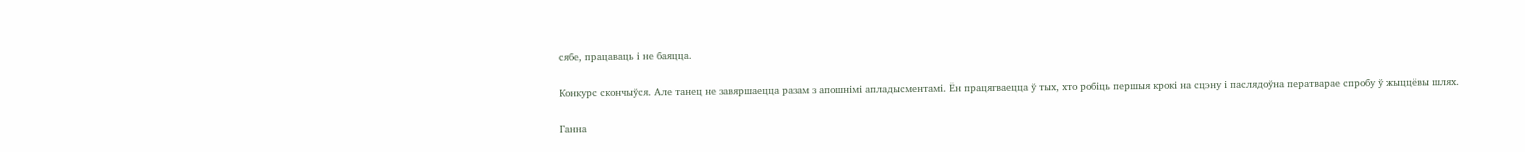сябе, працаваць і не баяцца.

Конкурс скончыўся. Але танец не завяршаецца разам з апошнімі апладысментамі. Ён працягваецца ў тых, хто робіць першыя крокі на сцэну і паслядоўна ператварае спробу ў жыццёвы шлях.

Ганна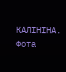КАЛІНІНА. Фота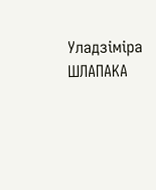Уладзіміра ШЛАПАКА